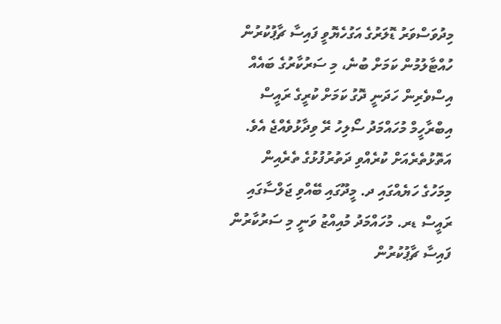މިދުވަސްވަރު ޑޮލަރުގެ އަގުހެޔޮވީ ފައިސާ ޗާޕުކުރުން ހުއްޓާލުމުން ކަމަށް ބުނެ، މި ސަރުކާރުގެ ބައެއް އިސްވެރިން ހަދަނީ ދޮގު ކަމަށް ކުރީގެ ރައީސް އިބްރާހީމް މުހައްމަދު ސޯލިހު ރޭ ވިދާޅުވެއްޖެ އެވެ.
އަތޮޅުތެރެއަށް ކުރެއްވި ދަތުރުފުޅުގެ ތެރެއިން މިމަހުގެ ހަޔެއްގައި ދ. މީދޫގައި ބޭއްވި ޖަލްސާގައި ރައީސް ޑރ. މުހައްމަދު މުއިއްޒު ވަނީ މި ސަރުކާރުން ފައިސާ ޗާޕުކުރުން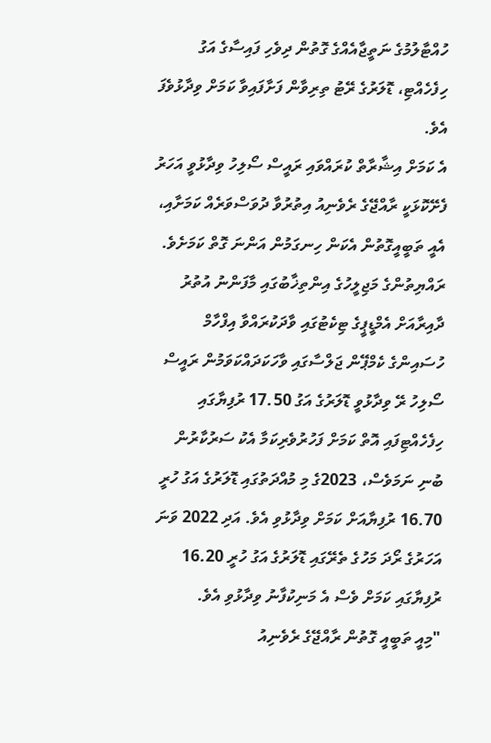ހުއްޓާލުމުގެ ނަތީޖާއެއްގެ ގޮތުން ދިވެހި ފައިސާގެ އަގު ހިފެހެއްޓި، ޑޮލަރުގެ ރޭޓު ތިރިވާން ފަށާފައިވާ ކަމަށް ވިދާޅުވެފަ އެވެ.
އެ ކަމަށް އިޝާރާތް ކުރައްވައި ރައީސް ސޯލިހު ވިދާޅުވީ އަހަރު ފެށޭކޮޅަކީ ރާއްޖޭގެ ރެވެނިއު އިތުރުވާ ދުވަސްވަރެއް ކަމަށާއި، އެއީ ތަބީއީގޮތުން އެކަން ހިނގަމުން އަންނަ ގޮތް ކަމަށެވެ.
ރައްޔިތުންގެ މަޖިލީހުގެ އިންތިޚާބުގައި މާފަންނު އުތުރު ދާއިރާއަށް އެމްޑީޕީގެ ޓިކެޓުގައި ވާދަކުރައްވާ އިފްހާމް ހުސައިންގެ ކެމްޕޭން ޖަލްސާގައި ވާހަކަދައްކަވަމުން ރައީސް ސޯލިހު ރޭ ވިދާޅުވީ ޑޮލަރުގެ އަގު 17.50 ރުފިޔާގައި ހިފެހެއްޓިފައި އޮތް ކަމަށް ފަހުރުވެރިކަމާ އެކު ސަރުކާރުން ބުނި ނަމަވެސް، 2023ގެ މި މުއްދަތުގައި ޑޮލަރުގެ އަގު ހުރީ 16.70 ރުފިޔާއަށް ކަމަށް ވިދާޅުވި އެވެ. އަދި 2022 ވަނަ އަހަރުގެ ރޯދަ މަހުގެ ތެރޭގައި ޑޮލަރުގެ އަގު ހުރީ 16.20 ރުފިޔާގައި ކަމަށް ވެސް އެ މަނިކުފާނު ވިދާޅުވި އެވެ.
"މިއީ ތަބީއީ ގޮތުން ރާއްޖޭގެ ރެވެނިއު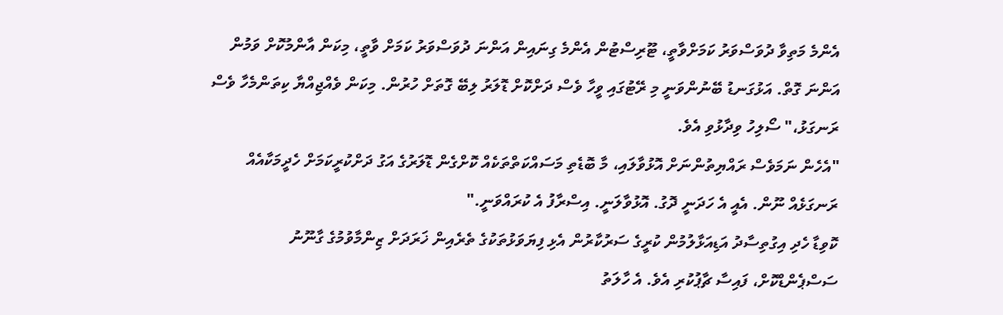އެންމެ މަތިވާ ދުވަސްވަރު ކަމަށްވާތީ، ޓޫރިސްޓުން އެންމެ ގިނައިން އަންނަ ދުވަސްވަރު ކަމަށް ވާތީ، މިކަން އާންމުކޮށް ވަމުން އަންނަ ގޮތް. އަޅުގަނޑު ބޭނުންވަނީ މި ރޭޓުގައި ވީހާ ވެސް ދަށްކޮށް ޑޮލަރު ލިބޭ ގޮތަށް ހުރުން. މިކަން ވެއްޖިއްޔާ ކިތަންމެހާ ވެސް ރަނގަޅު،" ސޯލިހު ވިދާޅުވި އެވެ.
"އެހެން ނަމަވެސް ރައްޔިތުންނަށް އޮޅުވާލައި، މާ ބޮޑެތި މަސައްކަތްތަކެއް ކޮށްގެން ޑޮލަރުގެ އަގު ދަށްކުރީކަމަށް ހެދީމަކާއެއް ރަނގަޅެއް ނޫން. އެއީ އެ ހަދަނީ ދޮގު. އޮޅުވާލަނީ. އިސްރާފު އެ ކުރައްވަނީ."
ކޮވިޑާ ހެދި އިގުތިސާދު އަޑިއަޅާލުމުން ކުރީގެ ސަރުކާރުން އެޅި ފިޔަވަޅުތަކުގެ ތެރެއިން ޚަރަދަށް ޒިންމާވުމުގެ ގާނޫނު ސަސްޕެންޑްކޮށް، ފައިސާ ޗާޕުކުރި އެވެ. އެ ހާލަތު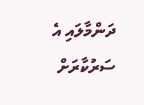ދަންމާލައި އެ ސަރުކާރަށް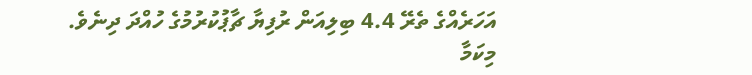އަހަރެއްގެ ތެރޭ 4.4 ބިލިއަން ރުފިޔާ ޗާޕުކުރުމުގެ ހުއްދަ ދިނެވެ.
މިކަމާ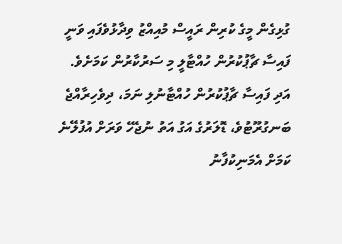ގުޅިގެން މީގެ ކުރިން ރައީސް މުއިއްޒު ވިދާޅުވެފައި ވަނީ ފައިސާ ޗާޕުކުރުން ހުއްޓާލީ މި ސަރުކާރުން ކަމަށެވެ. އަދި ފައިސާ ޗާޕުކުރުން ހުއްޓާނުލި ނަމަ، ދިވެހިރާއްޖެ ބަނގުރޫޓުވެ، ޑޮލަރުގެ އަގު އަތު ނުޖެހޭ ވަރަށް އުފުލޭނެ ކަމަށް އެމަނިކުފާނު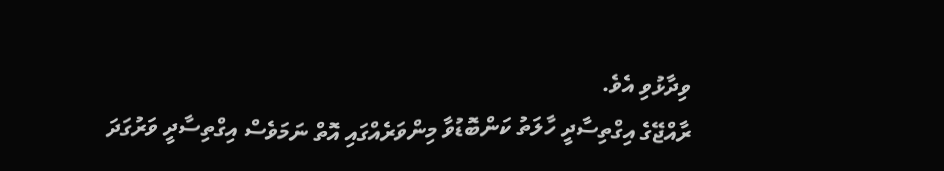ވިދާޅުވި އެވެ.
ރާއްޖޭގެ އިގްތިސާދީ ހާލަތު ކަންބޮޑުވާ މިންވަރެއްގައި އޮތް ނަމަވެސް އިގްތިސާދީ ވަރުގަދަ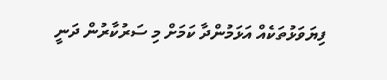ފިޔަވަޅުތަކެއް އަޅަމުންދާ ކަމަށް މި ސަރުކާރުން ދަނީ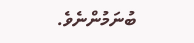ބުނަމުންނެވެ.